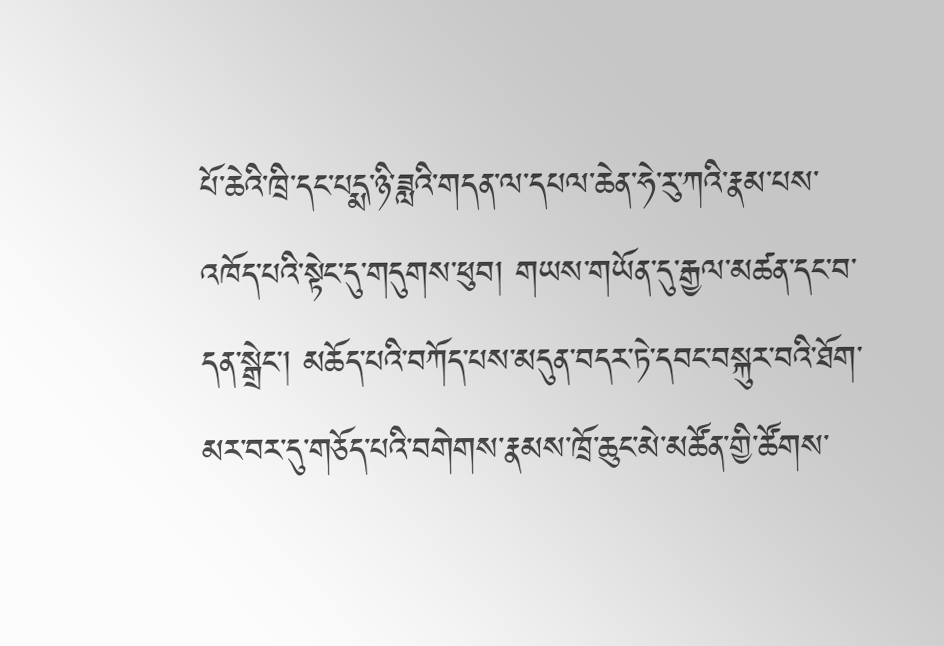པོ་ཆེའི་ཁྲི་དང་པདྨ་ཉི་ཟླའི་གདན་ལ་དཔལ་ཆེན་ཧེ་རུ་ཀའི་རྣམ་པས་འཁོད་པའི་སྟེང་དུ་གདུགས་ཕུབ། གཡས་གཡོན་དུ་རྒྱལ་མཚན་དང་བ་དན་སྒྲེང་། མཆོད་པའི་བཀོད་པས་མདུན་བདར་ཏེ་དབང་བསྐུར་བའི་ཐོག་མར་བར་དུ་གཅོད་པའི་བགེགས་རྣམས་ཁྲོ་ཆུང་མེ་མཚོན་གྱི་ཚོགས་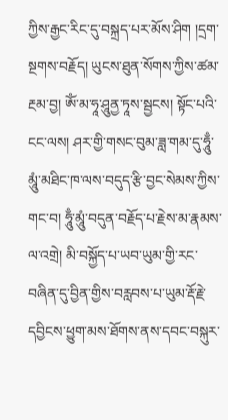ཀྱིས་རྒྱང་རིང་དུ་བསྐྲད་པར་མོས་ཤིག །དྲག་སྔགས་བརྗོད། ཡུངས་ཐུན་སོགས་ཀྱིས་ཚམ་རྔམ་བྱ། ཨོཾ་མ་ཧཱ་ཤཱུནྱ་ཏཱས་སྦྱངས། སྟོང་པའི་ངང་ལས། ཤར་གྱི་གསང་བུམ་ཟླ་གམ་དུ་ཧཱུྃ་མཱུཾ་མཐིང་ཁ་ལས་བདུད་རྩི་བྱང་སེམས་ཀྱིས་གང་བ། ཧཱུྃ་མཱུཾ་བདུན་བརྗོད་པ་རྗེས་མ་རྣམས་ལ་འགྲེ། མི་བསྐྱོད་པ་ཡབ་ཡུམ་གྱི་རང་བཞིན་དུ་བྱིན་གྱིས་བརླབས་པ་ཡུམ་རྡོ་རྗེ་དབྱིངས་ཕྱུག་མས་ཐོགས་ནས་དབང་བསྐུར་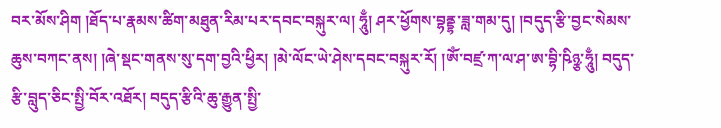བར་མོས་ཤིག །ཐོད་པ་རྣམས་ཚིག་མཐུན་རིམ་པར་དབང་བསྐུར་ལ། ཧཱུྃ། ཤར་ཕྱོགས་བྷནྡྷ་ཟླ་གམ་དུ། །བདུད་རྩི་བྱང་སེམས་ཆུས་བཀང་ནས། །ཞེ་སྡང་གནས་སུ་དག་བྱའི་ཕྱིར། །མེ་ལོང་ཡེ་ཤེས་དབང་བསྐུར་རོ། །ཨོཾ་བཛྲ་ཀ་ལ་ཤ་ཨ་བྷི་ཥིཉྩ་ཧཱུྃ། བདུད་རྩི་བླུད་ཅིང་སྤྱི་བོར་འཐོར། བདུད་རྩིའི་ཆུ་རྒྱུན་སྤྱི་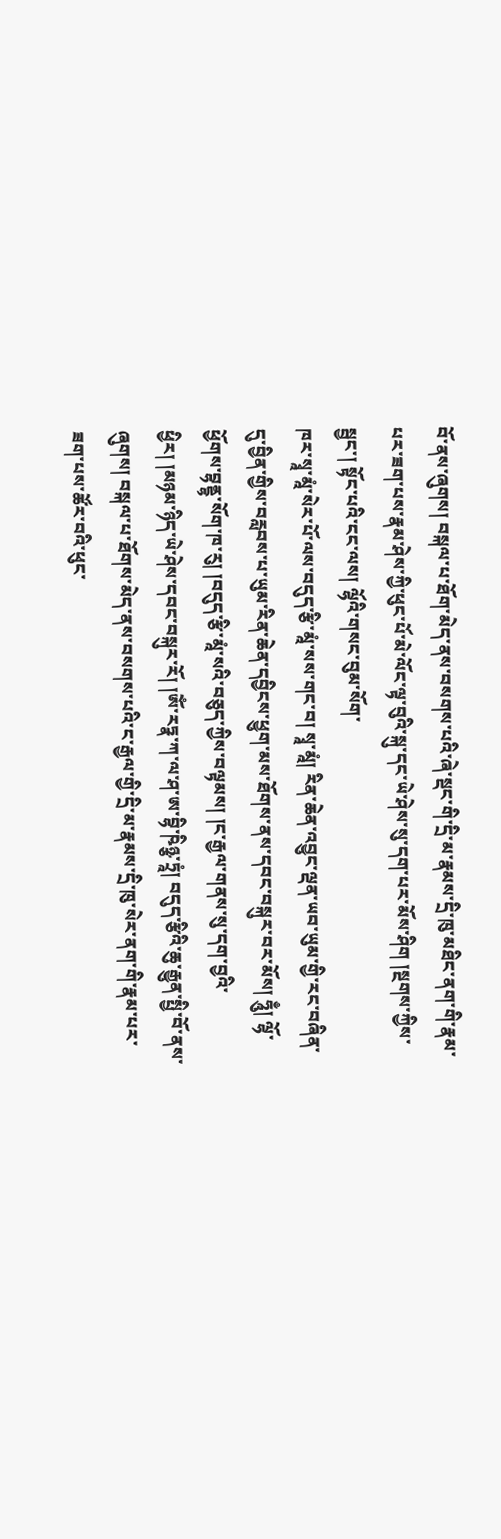བོ་ནས་ཞུགས། བསྐལ་པ་ཐོག་མེད་ནས་བསགས་པའི་ཞེ་སྡང་གི་དྲི་མ་རྣམས་དྲི་ཁུ་མཐིང་ནག་གི་རྣམ་པར་ཟག་པས་རྣམ་ཤེས་ཀྱི་ཕུང་པོ་མེ་ལོང་ལྟ་བུའི་སྐུ་དང་ཡེ་ཤེས་སུ་དག་པར་མོས་ཤིག །སྔགས་ཀྱིས་སྦྱང་། སྟོང་པའི་ངང་ལས། ལྷོའི་གསང་བུམ་སོག་
ཁར་སྭཱ་མཱཾ་སེར་པོ་ལས་བདུད་རྩི་མཱཾ་སས་གང་བ། སྭཱ་མཱཾ། རིན་ཆེན་འབྱུང་ལྡན་ཡབ་ཡུམ་གྱི་རང་བཞིན་དུ་བྱིན་གྱིས་བརླབས་པ་ཡུམ་རིན་ཆེན་དབྱིངས་ཕྱུག་མས་ཐོགས་ནས་དབང་བསྐུར་བར་མོས། ཧཱུྃ། ལྷོ་ཕྱོགས་བྷནྡྷ་སོག་ཁ་རུ། །བདུད་རྩི་མཱཾ་སའི་བཅུད་ཀྱིས་བལྟམས། །ང་རྒྱལ་གནས་སུ་དག་བྱའི་ཕྱིར། །མཉམ་ཉིད་ཡེ་ཤེས་དབང་བསྐུར་རོ། །ཨོཾ་རཏྣ་ཀ་ལ་ཤ་ཨ་བྷི་ཥིཉྩ་ཏྲཱཾ། བདུད་རྩིའི་ཆུ་རྒྱུན་སྤྱི་བོ་ནས་ཞུགས། བསྐལ་པ་ཐོགས་མེད་ནས་བསགས་པའི་ང་རྒྱལ་གྱི་དྲི་མ་རྣམས་དྲི་ཁུ་སེར་ནག་གི་རྣམ་པར་ཟག་པས་ཚོར་བའི་ཕུང་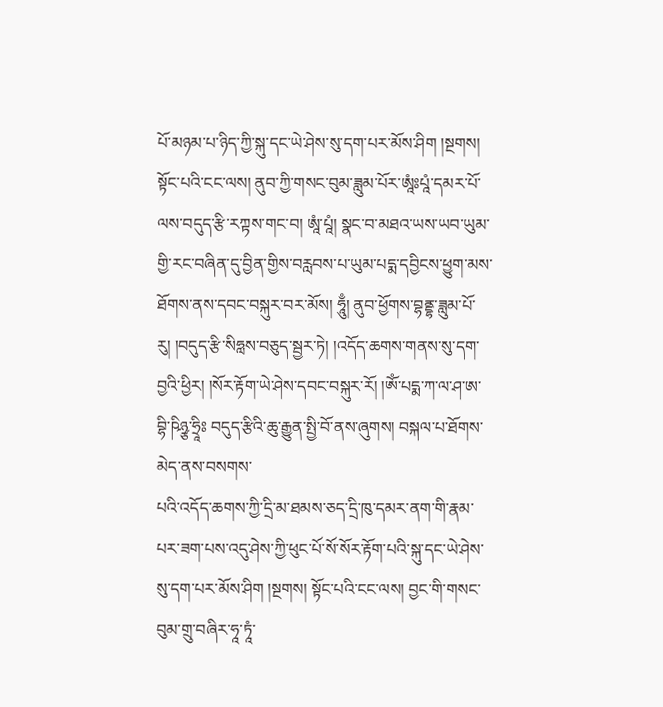པོ་མཉམ་པ་ཉིད་ཀྱི་སྐུ་དང་ཡེ་ཤེས་སུ་དག་པར་མོས་ཤིག །སྔགས། སྟོང་པའི་ངང་ལས། ནུབ་ཀྱི་གསང་བུམ་ཟླུམ་པོར་ཨཱཾཿཔཱཾ་དམར་པོ་ལས་བདུད་རྩི་རཀྟས་གང་བ། ཨཱཾ་པཱཾ། སྣང་བ་མཐའ་ཡས་ཡབ་ཡུམ་གྱི་རང་བཞིན་དུ་བྱིན་གྱིས་བརླབས་པ་ཡུམ་པདྨ་དབྱིངས་ཕྱུག་མས་ཐོགས་ནས་དབང་བསྐུར་བར་མོས། ཧཱུྃ། ནུབ་ཕྱོགས་བྷནྡྷ་ཟླུམ་པོ་རུ། །བདུད་རྩི་སིཧླས་བཅུད་སྦྱར་ཏེ། །འདོད་ཆགས་གནས་སུ་དག་བྱའི་ཕྱིར། །སོར་རྟོག་ཡེ་ཤེས་དབང་བསྐུར་རོ། །ཨོཾ་པདྨ་ཀ་ལ་ཤ་ཨ་བྷི་ཥིཉྩ་ཧྲཱིཿ བདུད་རྩིའི་ཆུ་རྒྱུན་སྤྱི་བོ་ནས་ཞུགས། བསྐལ་པ་ཐོགས་མེད་ནས་བསགས་
པའི་འདོད་ཆགས་ཀྱི་དྲི་མ་ཐམས་ཅད་དྲི་ཁུ་དམར་ནག་གི་རྣམ་པར་ཟག་པས་འདུ་ཤེས་ཀྱི་ཕུང་པོ་སོ་སོར་རྟོག་པའི་སྐུ་དང་ཡེ་ཤེས་སུ་དག་པར་མོས་ཤིག །སྔགས། སྟོང་པའི་ངང་ལས། བྱང་གི་གསང་བུམ་གྲུ་བཞིར་ཧཱ་ཏཱཾ་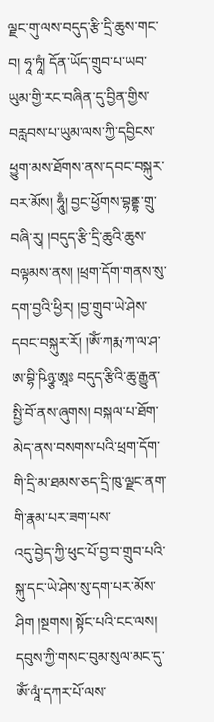ལྗང་གུ་ལས་བདུད་རྩི་དྲི་ཆུས་གང་བ། ཧཱ་ཏཱཾ། དོན་ཡོད་གྲུབ་པ་ཡབ་ཡུམ་གྱི་རང་བཞིན་དུ་བྱིན་གྱིས་བརླབས་པ་ཡུམ་ལས་ཀྱི་དབྱིངས་ཕྱུག་མས་ཐོགས་ནས་དབང་བསྐུར་བར་མོས། ཧཱུྃ། བྱང་ཕྱོགས་བྷནྡྷ་གྲུ་བཞི་རུ། །བདུད་རྩི་དྲི་ཆུའི་ཆུས་བལྟམས་ནས། །ཕྲག་དོག་གནས་སུ་དག་བྱའི་ཕྱིར། །བྱ་གྲུབ་ཡེ་ཤེས་དབང་བསྐུར་རོ། །ཨོཾ་ཀརྨ་ཀ་ལ་ཤ་ཨ་བྷི་ཥིཉྩ་ཨཱཿ བདུད་རྩིའི་ཆུ་རྒྱུན་སྤྱི་བོ་ནས་ཞུགས། བསྐལ་པ་ཐོག་མེད་ནས་བསགས་པའི་ཕྲག་དོག་གི་དྲི་མ་ཐམས་ཅད་དྲི་ཁུ་ལྗང་ནག་གི་རྣམ་པར་ཟག་པས་
འདུ་བྱེད་ཀྱི་ཕུང་པོ་བྱ་བ་གྲུབ་པའི་སྐུ་དང་ཡེ་ཤེས་སུ་དག་པར་མོས་ཤིག །སྔགས། སྟོང་པའི་ངང་ལས། དབུས་ཀྱི་གསང་བུམ་སུལ་མང་དུ་ཨོཾ་ལཱཾ་དཀར་པོ་ལས་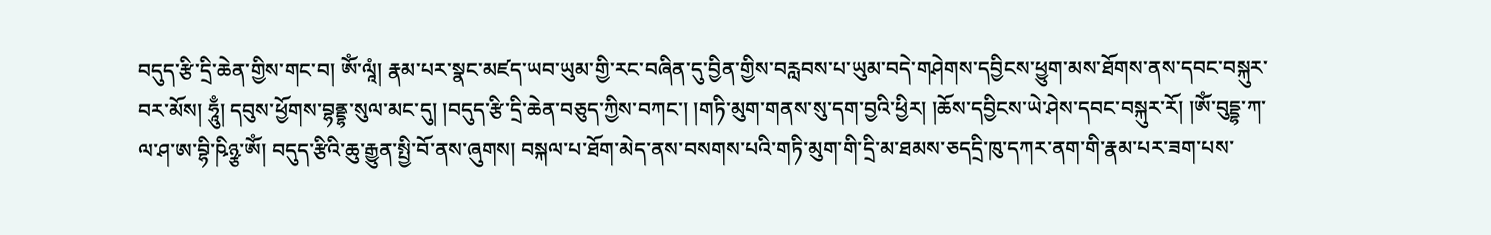བདུད་རྩི་དྲི་ཆེན་གྱིས་གང་བ། ཨོཾ་ལཱཾ། རྣམ་པར་སྣང་མཛད་ཡབ་ཡུམ་གྱི་རང་བཞིན་དུ་བྱིན་གྱིས་བརླབས་པ་ཡུམ་བདེ་གཤེགས་དབྱིངས་ཕྱུག་མས་ཐོགས་ནས་དབང་བསྐུར་བར་མོས། ཧཱུྃ། དབུས་ཕྱོགས་བྷནྡྷ་སུལ་མང་དུ། །བདུད་རྩི་དྲི་ཆེན་བཅུད་ཀྱིས་བཀང་། །གཏི་མུག་གནས་སུ་དག་བྱའི་ཕྱིར། །ཆོས་དབྱིངས་ཡེ་ཤེས་དབང་བསྐུར་རོ། །ཨོཾ་བུདྡྷ་ཀ་ལ་ཤ་ཨ་བྷི་ཥིཉྩ་ཨོཾ། བདུད་རྩིའི་ཆུ་རྒྱུན་སྤྱི་བོ་ནས་ཞུགས། བསྐལ་པ་ཐོག་མེད་ནས་བསགས་པའི་གཏི་མུག་གི་དྲི་མ་ཐམས་ཅདདྲི་ཁུ་དཀར་ནག་གི་རྣམ་པར་ཟག་པས་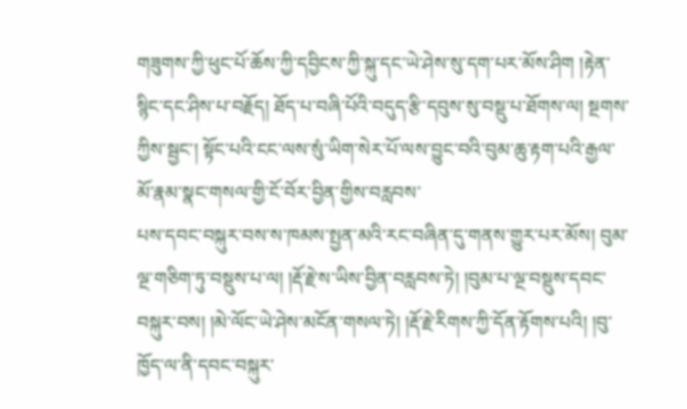གཟུགས་ཀྱི་ཕུང་པོ་ཆོས་ཀྱི་དབྱིངས་ཀྱི་སྐུ་དང་ཡེ་ཤེས་སུ་དག་པར་མོས་ཤིག །རྟེན་སྙིང་དང་ཤིས་པ་བརྗོད། ཐོད་པ་བཞི་པོའི་བདུད་རྩི་དབུས་སུ་བསྡུ་པ་ཐོགས་ལ། སྔགས་ཀྱིས་སྦྱང་། སྟོང་པའི་ངང་ལས་སུཾ་ཡིག་སེར་པོ་ལས་བྱུང་བའི་བུམ་ཆུ་རྟག་པའི་རྒྱལ་མོ་རྣམ་སྣང་གསལ་གྱི་ངོ་བོར་བྱིན་གྱིས་བརླབས་
པས་དབང་བསྐུར་བས་ས་ཁམས་སྤྱན་མའི་རང་བཞིན་དུ་གནས་གྱུར་པར་མོས། བུམ་ལྔ་གཅིག་ཏུ་བསྡུས་པ་ལ། །རྡོ་རྗེ་ས་ཡིས་བྱིན་བརླབས་ཏེ། །བུམ་པ་ལྔ་བསྡུས་དབང་བསྐུར་བས། །མེ་ལོང་ཡེ་ཤེས་མངོན་གསལ་ཏེ། །རྡོ་རྗེ་རིགས་ཀྱི་དོན་རྟོགས་པའི། །བུ་ཁྱོད་ལ་ནི་དབང་བསྐུར་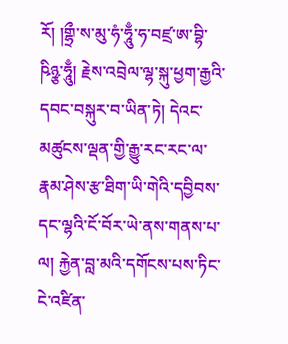རོ། །གྷྲྀ་ས་མུ་ཧཾ་ཧཱུྃ་ཧ་བཛྲ་ཨ་བྷི་ཥིཉྩ་ཧཱུྃ། རྗེས་འབྲེལ་ལྷ་སྐུ་ཕྱག་རྒྱའི་དབང་བསྐུར་བ་ཡིན་ཏེ། དེའང་མཚུངས་ལྡན་གྱི་རྒྱུ་རང་རང་ལ་རྣམ་ཤེས་རྩ་ཐིག་ཡི་གེའི་དབྱིབས་དང་ལྷའི་ངོ་བོར་ཡེ་ནས་གནས་པ་ལ། རྐྱེན་བླ་མའི་དགོངས་པས་ཏིང་ངེ་འཛིན་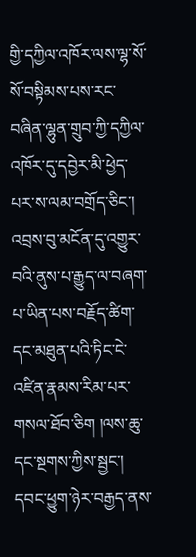གྱི་དཀྱིལ་འཁོར་ལས་ལྷ་སོ་སོ་བསྟིམས་པས་རང་བཞིན་ལྷུན་གྲུབ་ཀྱི་དཀྱིལ་འཁོར་དུ་དབྱེར་མི་ཕྱེད་པར་ས་ལམ་བགྲོད་ཅིང་། འབྲས་བུ་མངོན་དུ་འགྱུར་བའི་ནུས་པ་རྒྱུད་ལ་བཞག་པ་ཡིན་པས་བརྗོད་ཚིག་དང་མཐུན་པའི་ཏིང་ངེ་འཛིན་རྣམས་རིམ་པར་གསལ་ཐོབ་ཅིག །ལས་ཆུ་དང་སྔགས་ཀྱིས་སྦྱང་། དབང་ཕྱུག་ཉེར་བརྒྱད་ནས་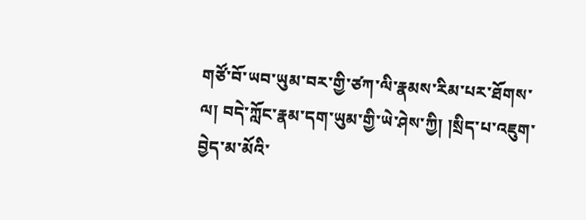གཙོ་བོ་ཡབ་ཡུམ་བར་གྱི་ཙཀ་ལི་རྣམས་རིམ་པར་ཐོགས་ལ། བདེ་ཀློང་རྣམ་དག་ཡུམ་གྱི་ཡེ་ཤེས་ཀྱི། །སྲིད་པ་འཇུག་བྱེད་མ་མོའི་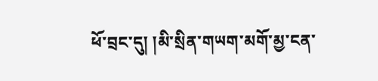ཕོ་བྲང་དུ། །མི་སྲིན་གཡག་མགོ་མྱ་ངན་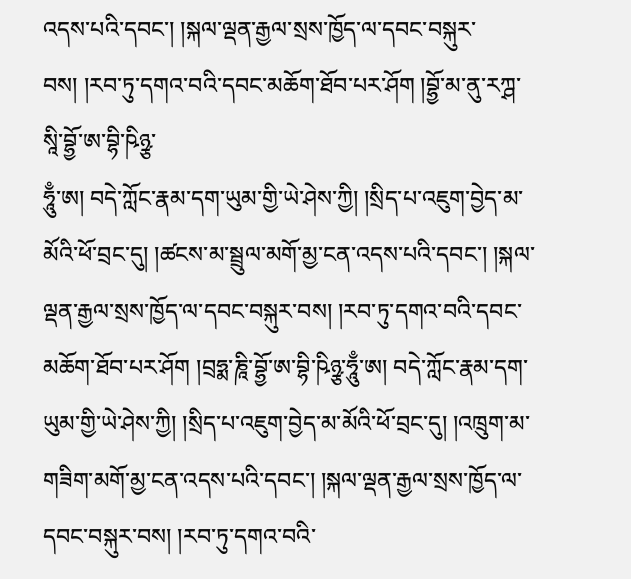འདས་པའི་དབང་། །སྐལ་ལྡན་རྒྱལ་སྲས་ཁྱོད་ལ་དབང་བསྐུར་བས། །རབ་ཏུ་དགའ་བའི་དབང་མཆོག་ཐོབ་པར་ཤོག །བྷྱོ་མ་ནུ་རཀྴ་སཱི་བྷྱོ་ཨ་བྷི་ཥིཉྩ་
ཧཱུྃ་ཨ། བདེ་ཀློང་རྣམ་དག་ཡུམ་གྱི་ཡེ་ཤེས་ཀྱི། །སྲིད་པ་འཇུག་བྱེད་མ་མོའི་ཕོ་བྲང་དུ། །ཚངས་མ་སྦྲུལ་མགོ་མྱ་ངན་འདས་པའི་དབང་། །སྐལ་ལྡན་རྒྱལ་སྲས་ཁྱོད་ལ་དབང་བསྐུར་བས། །རབ་ཏུ་དགའ་བའི་དབང་མཆོག་ཐོབ་པར་ཤོག །བྲཧྨ་ཎཱི་བྷྱོ་ཨ་བྷི་ཥིཉྩ་ཧཱུྃ་ཨ། བདེ་ཀློང་རྣམ་དག་ཡུམ་གྱི་ཡེ་ཤེས་ཀྱི། །སྲིད་པ་འཇུག་བྱེད་མ་མོའི་ཕོ་བྲང་དུ། །འཁྲུག་མ་གཟིག་མགོ་མྱ་ངན་འདས་པའི་དབང་། །སྐལ་ལྡན་རྒྱལ་སྲས་ཁྱོད་ལ་དབང་བསྐུར་བས། །རབ་ཏུ་དགའ་བའི་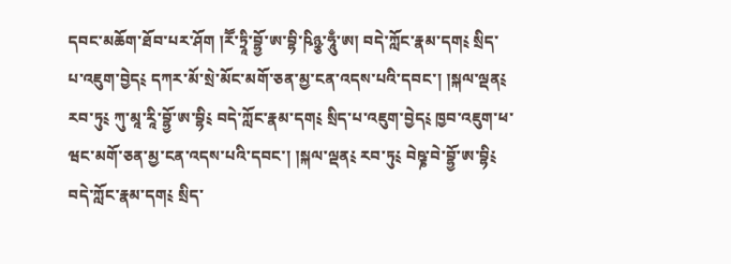དབང་མཆོག་ཐོབ་པར་ཤོག །རཽ་ཏྲཱི་བྷྱོ་ཨ་བྷི་ཥིཉྩ་ཧཱུྃ་ཨ། བདེ་ཀློང་རྣམ་དག༴ སྲིད་པ་འཇུག་བྱེད༴ དཀར་མོ་སྲེ་མོང་མགོ་ཅན་མྱ་ངན་འདས་པའི་དབང་། །སྐལ་ལྡན༴ རབ་ཏུ༴ ཀུ་མཱ་རཱི་བྷྱོ་ཨ་བྷི༴ བདེ་ཀློང་རྣམ་དག༴ སྲིད་པ་འཇུག་བྱེད༴ ཁྱབ་འཇུག་ཕ་ཝང་མགོ་ཅན་མྱ་ངན་འདས་པའི་དབང་། །སྐལ་ལྡན༴ རབ་ཏུ༴ བེཥྞ་བེ་བྷྱོ་ཨ་བྷི༴ བདེ་ཀློང་རྣམ་དག༴ སྲིད་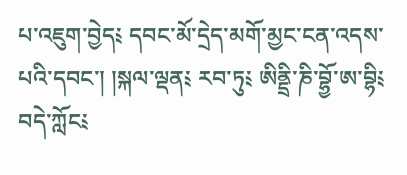པ་འཇུག་བྱེད༴ དབང་མོ་དྲེད་མགོ་མྱང་ངན་འདས་པའི་དབང་། །སྐལ་ལྡན༴ རབ་ཏུ༴ ཨིནྡྲི་ཎི་བྷྱོ་ཨ་བྷི༴ བདེ་ཀློང༴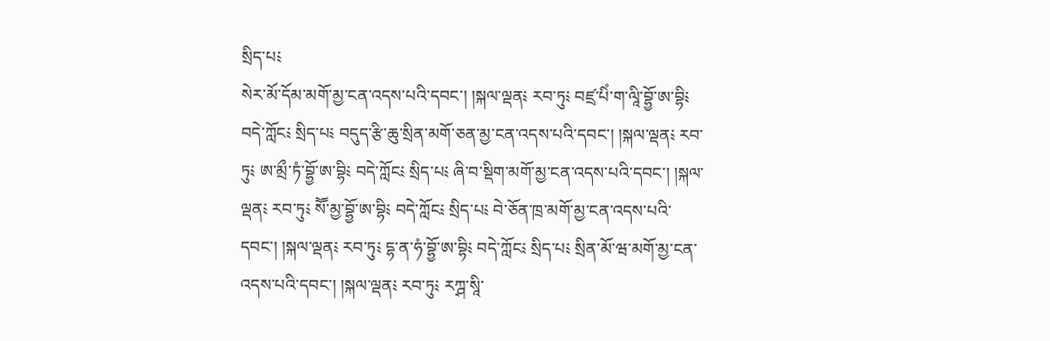སྲིད་པ༴
སེར་མོ་དོམ་མགོ་མྱ་ངན་འདས་པའི་དབང་། །སྐལ་ལྡན༴ རབ་ཏུ༴ བཛྲ་པིཾ་ག་ལཱི་བྷྱོ་ཨ་བྷི༴ བདེ་ཀློང༴ སྲིད་པ༴ བདུད་རྩི་ཆུ་སྲིན་མགོ་ཅན་མྱ་ངན་འདས་པའི་དབང་། །སྐལ་ལྡན༴ རབ་ཏུ༴ ཨ་མྲྀ་ཏཾ་བྷྱོ་ཨ་བྷི༴ བདེ་ཀློང༴ སྲིད་པ༴ ཞི་བ་སྡིག་མགོ་མྱ་ངན་འདས་པའི་དབང་། །སྐལ་ལྡན༴ རབ་ཏུ༴ སཽ་མྱ་བྷྱོ་ཨ་བྷི༴ བདེ་ཀློང༴ སྲིད་པ༴ བེ་ཅོན་ཁྲ་མགོ་མྱ་ངན་འདས་པའི་དབང་། །སྐལ་ལྡན༴ རབ་ཏུ༴ དྷ་ན་ཧཾ་བྷྱོ་ཨ་བྷི༴ བདེ་ཀློང༴ སྲིད་པ༴ སྲིན་མོ་ཝ་མགོ་མྱ་ངན་འདས་པའི་དབང་། །སྐལ་ལྡན༴ རབ་ཏུ༴ རཀྴ་སཱི་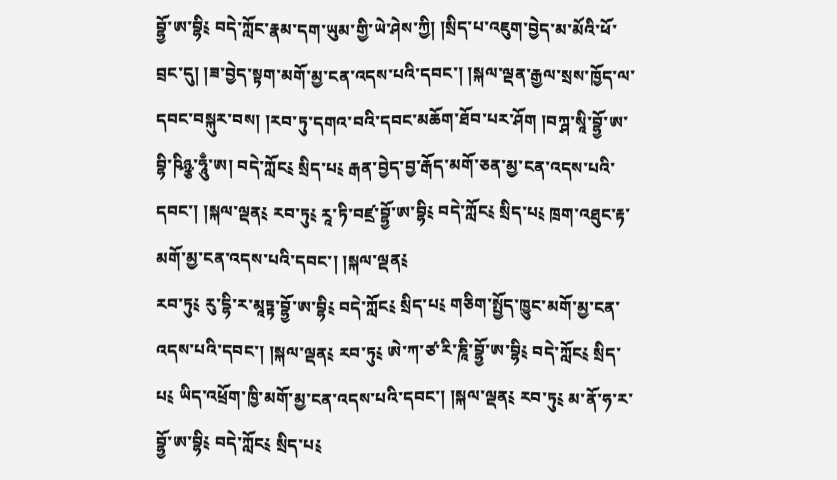བྷྱོ་ཨ་བྷི༴ བདེ་ཀློང་རྣམ་དག་ཡུམ་གྱི་ཡེ་ཤེས་ཀྱི། །སྲིད་པ་འཇུག་བྱེད་མ་མོའི་ཕོ་བྲང་དུ། །ཟ་བྱེད་སྟག་མགོ་མྱ་ངན་འདས་པའི་དབང་། །སྐལ་ལྡན་རྒྱལ་སྲས་ཁྱོད་ལ་དབང་བསྐུར་བས། །རབ་ཏུ་དགའ་བའི་དབང་མཆོག་ཐོབ་པར་ཤོག །བཀྴ་སཱི་བྷྱོ་ཨ་བྷི་ཥིཉྩ་ཧཱུྃ་ཨ། བདེ་ཀློང༴ སྲིད་པ༴ རྒན་བྱེད་བྱ་རྒོད་མགོ་ཅན་མྱ་ངན་འདས་པའི་དབང་། །སྐལ་ལྡན༴ རབ་ཏུ༴ རཱ་ཏི་བཛྲ་བྷྱོ་ཨ་བྷི༴ བདེ་ཀློང༴ སྲིད་པ༴ ཁྲག་འཐུང་རྟ་མགོ་མྱ་ངན་འདས་པའི་དབང་། །སྐལ་ལྡན༴
རབ་ཏུ༴ རུ་དྷི་ར་མཱཏྟ་བྷྱོ་ཨ་བྷི༴ བདེ་ཀློང༴ སྲིད་པ༴ གཅིག་སྤྱོད་ཁྱུང་མགོ་མྱ་ངན་འདས་པའི་དབང་། །སྐལ་ལྡན༴ རབ་ཏུ༴ ཨེ་ཀ་ཙ་རི་ཎཱི་བྷྱོ་ཨ་བྷི༴ བདེ་ཀློང༴ སྲིད་པ༴ ཡིད་འཕྲོག་ཁྱི་མགོ་མྱ་ངན་འདས་པའི་དབང་། །སྐལ་ལྡན༴ རབ་ཏུ༴ མ་ནོ་ཧ་ར་བྷྱོ་ཨ་བྷི༴ བདེ་ཀློང༴ སྲིད་པ༴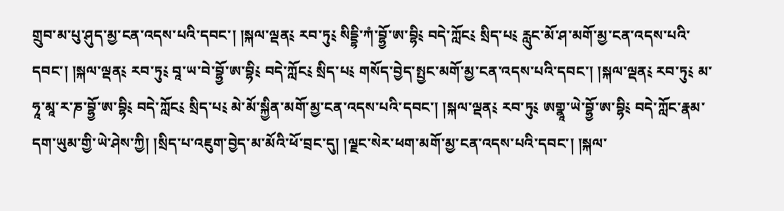གྲུབ་མ་པུ་ཤུད་མྱ་ངན་འདས་པའི་དབང་། །སྐལ་ལྡན༴ རབ་ཏུ༴ སིདྡྷི་ཀཾ་བྷྱོ་ཨ་བྷི༴ བདེ་ཀློང༴ སྲིད་པ༴ རླུང་མོ་ཤ་མགོ་མྱ་ངན་འདས་པའི་དབང་། །སྐལ་ལྡན༴ རབ་ཏུ༴ བཱ་ཡ་བེ་བྷྱོ་ཨ་བྷི༴ བདེ་ཀློང༴ སྲིད་པ༴ གསོད་བྱེད་སྤྱང་མགོ་མྱ་ངན་འདས་པའི་དབང་། །སྐལ་ལྡན༴ རབ་ཏུ༴ མ་ཧཱ་མཱ་ར་ཎ་བྷྱོ་ཨ་བྷི༴ བདེ་ཀློང༴ སྲིད་པ༴ མེ་མོ་སྐྱིན་མགོ་མྱ་ངན་འདས་པའི་དབང་། །སྐལ་ལྡན༴ རབ་ཏུ༴ ཨགྣཱ་ཡེ་བྷྱོ་ཨ་བྷི༴ བདེ་ཀློང་རྣམ་དག་ཡུམ་གྱི་ཡེ་ཤེས་ཀྱི། །སྲིད་པ་འཇུག་བྱེད་མ་མོའི་ཕོ་བྲང་དུ། །ལྗང་སེར་ཕག་མགོ་མྱ་ངན་འདས་པའི་དབང་། །སྐལ་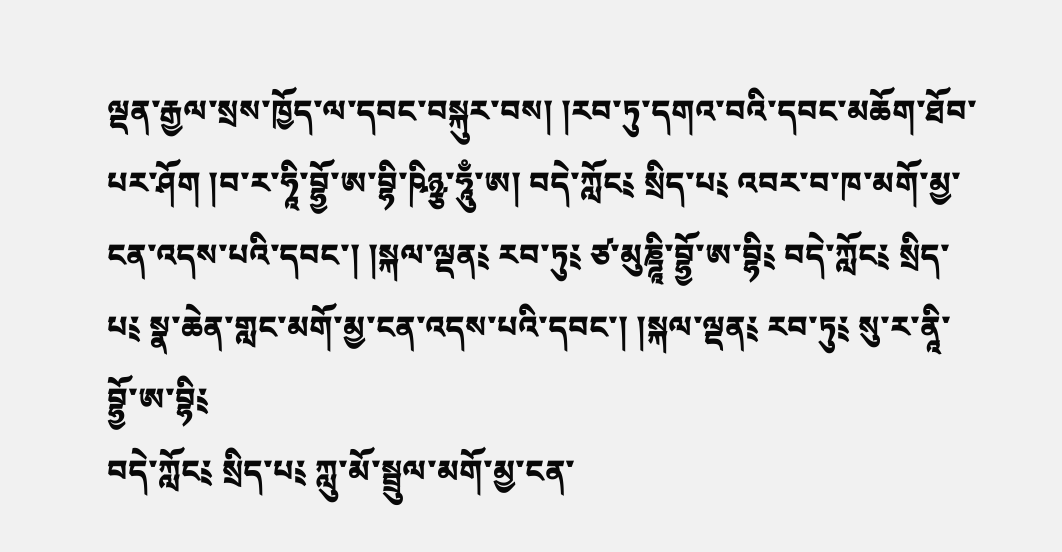ལྡན་རྒྱལ་སྲས་ཁྱོད་ལ་དབང་བསྐུར་བས། །རབ་ཏུ་དགའ་བའི་དབང་མཆོག་ཐོབ་པར་ཤོག །བ་ར་ཧཱི་བྷྱོ་ཨ་བྷི་ཥིཉྩ་ཧཱུྃ་ཨ། བདེ་ཀློང༴ སྲིད་པ༴ འབར་བ་ཁ་མགོ་མྱ་ངན་འདས་པའི་དབང་། །སྐལ་ལྡན༴ རབ་ཏུ༴ ཙ་མུཎྜཱི་བྷྱོ་ཨ་བྷི༴ བདེ་ཀློང༴ སྲིད་པ༴ སྣ་ཆེན་གླང་མགོ་མྱ་ངན་འདས་པའི་དབང་། །སྐལ་ལྡན༴ རབ་ཏུ༴ སུ་ར་ནཱི་བྷྱོ་ཨ་བྷི༴
བདེ་ཀློང༴ སྲིད་པ༴ ཀླུ་མོ་སྦྲུལ་མགོ་མྱ་ངན་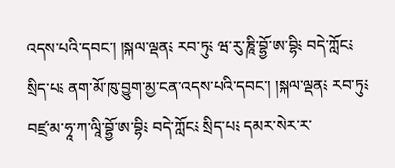འདས་པའི་དབང་། །སྐལ་ལྡན༴ རབ་ཏུ༴ ཝ་རུ་ཎཱི་བྷྱོ་ཨ་བྷི༴ བདེ་ཀློང༴ སྲིད་པ༴ ནག་མོ་ཁུ་བྱུག་མྱ་ངན་འདས་པའི་དབང་། །སྐལ་ལྡན༴ རབ་ཏུ༴ བཛྲ་མ་ཧཱ་ཀ་ལཱི་བྷྱོ་ཨ་བྷི༴ བདེ་ཀློང༴ སྲིད་པ༴ དམར་སེར་ར་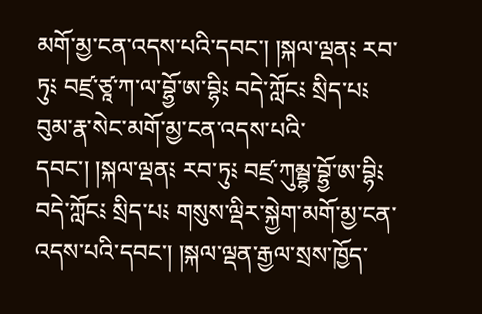མགོ་མྱ་ངན་འདས་པའི་དབང་། །སྐལ་ལྡན༴ རབ་ཏུ༴ བཛྲ་ཙཱ་ཀ་ལ་བྷྱོ་ཨ་བྷི༴ བདེ་ཀློང༴ སྲིད་པ༴ བུམ་རྣ་སེང་མགོ་མྱ་ངན་འདས་པའི་དབང་། །སྐལ་ལྡན༴ རབ་ཏུ༴ བཛྲ་ཀུམྦྷ་བྷྱོ་ཨ་བྷི༴ བདེ་ཀློང༴ སྲིད་པ༴ གསུས་ལྡིར་སྐྱེག་མགོ་མྱ་ངན་འདས་པའི་དབང་། །སྐལ་ལྡན་རྒྱལ་སྲས་ཁྱོད་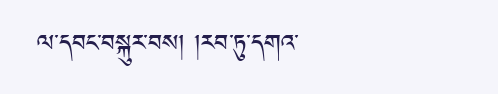ལ་དབང་བསྐུར་བས། །རབ་ཏུ་དགའ་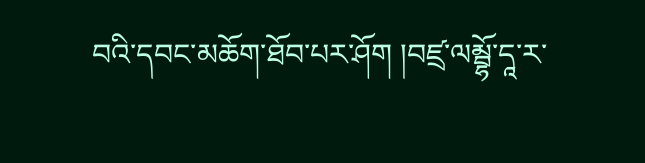བའི་དབང་མཆོག་ཐོབ་པར་ཤོག །བཛྲ་ལམྦྷོ་དཱ་ར་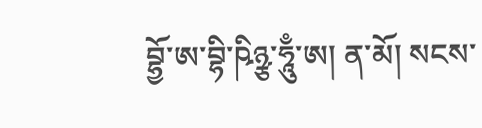བྷྱོ་ཨ་བྷི་ཥིཉྩ་ཧཱུྃ་ཨ། ན་མོ། སངས་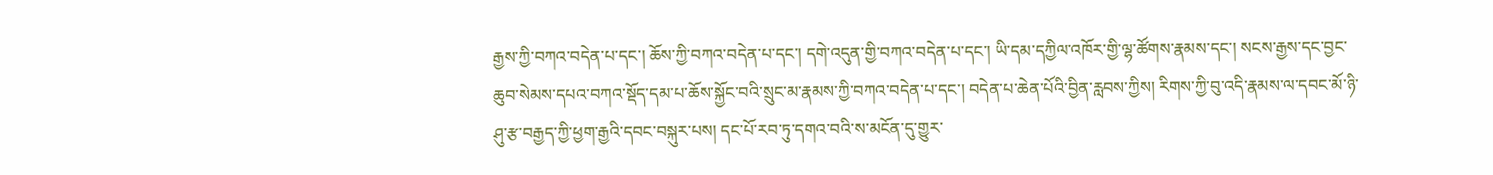རྒྱས་ཀྱི་བཀའ་བདེན་པ་དང་། ཆོས་ཀྱི་བཀའ་བདེན་པ་དང་། དགེ་འདུན་གྱི་བཀའ་བདེན་པ་དང་། ཡི་དམ་དཀྱིལ་འཁོར་གྱི་ལྷ་ཚོགས་རྣམས་དང་། སངས་རྒྱས་དང་བྱང་ཆུབ་སེམས་དཔའ་བཀའ་སྡོད་དམ་པ་ཆོས་སྐྱོང་བའི་སྲུང་མ་རྣམས་ཀྱི་བཀའ་བདེན་པ་དང་། བདེན་པ་ཆེན་པོའི་བྱིན་རླབས་ཀྱིས། རིགས་ཀྱི་བུ་འདི་རྣམས་ལ་དབང་མོ་ཉི་ཤུ་རྩ་བརྒྱད་ཀྱི་ཕྱག་རྒྱའི་དབང་བསྐུར་པས། དང་པོ་རབ་ཏུ་དགའ་བའི་ས་མངོན་དུ་གྱུར་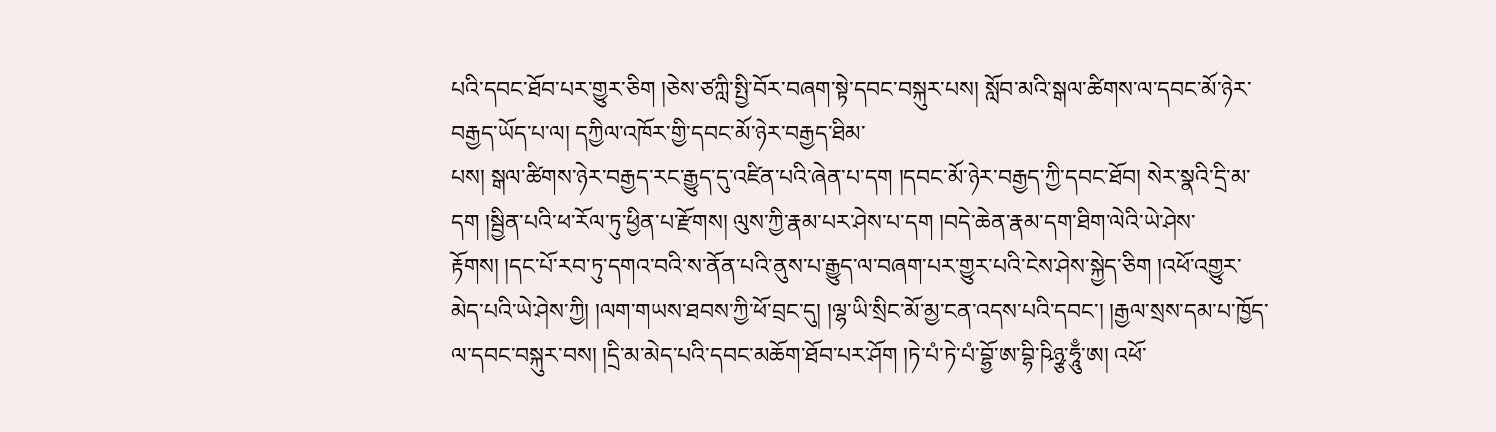པའི་དབང་ཐོབ་པར་གྱུར་ཅིག །ཅེས་ཙཀླི་སྤྱི་བོར་བཞག་སྟེ་དབང་བསྐུར་པས། སློབ་མའི་སྒལ་ཚིགས་ལ་དབང་མོ་ཉེར་བརྒྱད་ཡོད་པ་ལ། དཀྱིལ་འཁོར་གྱི་དབང་མོ་ཉེར་བརྒྱད་ཐིམ་
པས། སྒལ་ཚིགས་ཉེར་བརྒྱད་རང་རྒྱུད་དུ་འཛིན་པའི་ཞེན་པ་དག །དབང་མོ་ཉེར་བརྒྱད་ཀྱི་དབང་ཐོབ། སེར་སྣའི་དྲི་མ་དག །སྦྱིན་པའི་ཕ་རོལ་ཏུ་ཕྱིན་པ་རྫོགས། ལུས་ཀྱི་རྣམ་པར་ཤེས་པ་དག །བདེ་ཆེན་རྣམ་དག་ཐིག་ལེའི་ཡེ་ཤེས་རྟོགས། །དང་པོ་རབ་ཏུ་དགའ་བའི་ས་ནོན་པའི་ནུས་པ་རྒྱུད་ལ་བཞག་པར་གྱུར་པའི་ངེས་ཤེས་སྐྱེད་ཅིག །འཕོ་འགྱུར་མེད་པའི་ཡེ་ཤེས་ཀྱི། །ལག་གཡས་ཐབས་ཀྱི་ཕོ་བྲང་དུ། །ལྷ་ཡི་སྲིང་མོ་མྱ་ངན་འདས་པའི་དབང་། །རྒྱལ་སྲས་དམ་པ་ཁྱོད་ལ་དབང་བསྐུར་བས། །དྲི་མ་མེད་པའི་དབང་མཆོག་ཐོབ་པར་ཤོག །ཏེ་པཾ་ཏེ་པཾ་བྷྱོ་ཨ་བྷི་ཥིཉྩ་ཧཱུྃ་ཨ། འཕོ་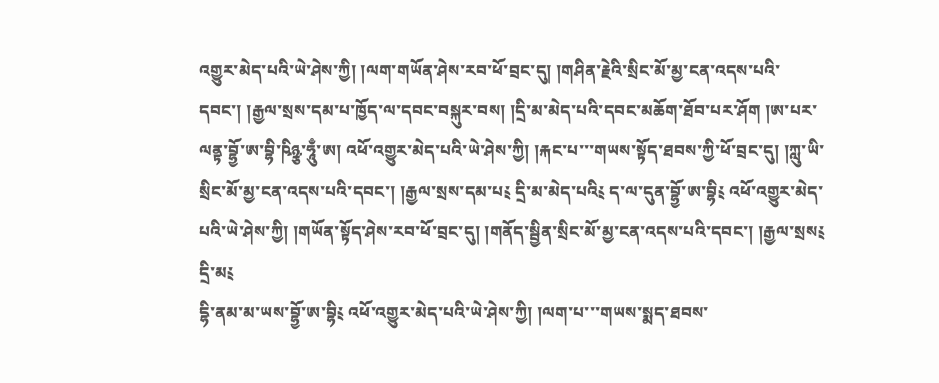འགྱུར་མེད་པའི་ཡེ་ཤེས་ཀྱི། །ལག་གཡོན་ཤེས་རབ་ཕོ་བྲང་དུ། །གཤིན་རྗེའི་སྲིང་མོ་མྱ་ངན་འདས་པའི་དབང་། །རྒྱལ་སྲས་དམ་པ་ཁྱོད་ལ་དབང་བསྐུར་བས། །དྲི་མ་མེད་པའི་དབང་མཆོག་ཐོབ་པར་ཤོག །ཨ་པར་ལནྟ་བྷྱོ་ཨ་བྷི་ཥིཉྩ་ཧཱུྃ་ཨ། འཕོ་འགྱུར་མེད་པའི་ཡེ་ཤེས་ཀྱི། །རྐང་པ་་་གཡས་སྟོད་ཐབས་ཀྱི་ཕོ་བྲང་དུ། །ཀླུ་ཡི་སྲིང་མོ་མྱ་ངན་འདས་པའི་དབང་། །རྒྱལ་སྲས་དམ་པ༴ དྲི་མ་མེད་པའི༴ ད་ལ་དུན་བྷྱོ་ཨ་བྷི༴ འཕོ་འགྱུར་མེད་པའི་ཡེ་ཤེས་ཀྱི། །གཡོན་སྟོད་ཤེས་རབ་ཕོ་བྲང་དུ། །གནོད་སྦྱིན་སྲིང་མོ་མྱ་ངན་འདས་པའི་དབང་། །རྒྱལ་སྲས༴ དྲི་མ༴
དྷི་ནམ་མ་ཡས་བྷྱོ་ཨ་བྷི༴ འཕོ་འགྱུར་མེད་པའི་ཡེ་ཤེས་ཀྱི། །ལག་པ་་་གཡས་སྨད་ཐབས་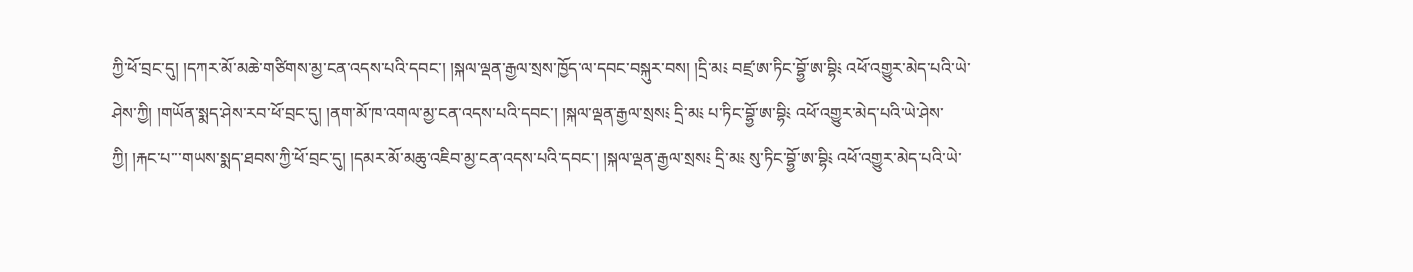ཀྱི་ཕོ་བྲང་དུ། །དཀར་མོ་མཆེ་གཙིགས་མྱ་ངན་འདས་པའི་དབང་། །སྐལ་ལྡན་རྒྱལ་སྲས་ཁྱོད་ལ་དབང་བསྐུར་བས། །དྲི་མ༴ བཛྲ་ཨ་ཏིང་བྷྱོ་ཨ་བྷི༴ འཕོ་འགྱུར་མེད་པའི་ཡེ་ཤེས་ཀྱི། །གཡོན་སྨད་ཤེས་རབ་ཕོ་བྲང་དུ། །ནག་མོ་ཁ་འགལ་མྱ་ངན་འདས་པའི་དབང་། །སྐལ་ལྡན་རྒྱལ་སྲས༴ དྲི་མ༴ པ་ཏིང་བྷྱོ་ཨ་བྷི༴ འཕོ་འགྱུར་མེད་པའི་ཡེ་ཤེས་ཀྱི། །རྐང་པ་་་གཡས་སྨད་ཐབས་ཀྱི་ཕོ་བྲང་དུ། །དམར་མོ་མཆུ་འཇིབ་མྱ་ངན་འདས་པའི་དབང་། །སྐལ་ལྡན་རྒྱལ་སྲས༴ དྲི་མ༴ སུ་ཏིང་བྷྱོ་ཨ་བྷི༴ འཕོ་འགྱུར་མེད་པའི་ཡེ་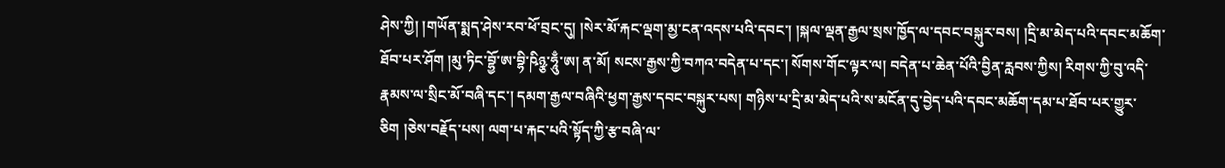ཤེས་ཀྱི། །གཡོན་སྨད་ཤེས་རབ་ཕོ་བྲང་དུ། །སེར་མོ་རྐང་ལྡག་མྱ་ངན་འདས་པའི་དབང་། །སྐལ་ལྡན་རྒྱལ་སྲས་ཁྱོད་ལ་དབང་བསྐུར་བས། །དྲི་མ་མེད་པའི་དབང་མཆོག་ཐོབ་པར་ཤོག །མུ་ཏིང་བྷྱོ་ཨ་བྷི་ཥིཉྩ་ཧཱུྃ་ཨ། ན་མོ། སངས་རྒྱས་ཀྱི་བཀའ་བདེན་པ་དང་། སོགས་གོང་ལྟར་ལ། བདེན་པ་ཆེན་པོའི་བྱིན་རླབས་ཀྱིས། རིགས་ཀྱི་བུ་འདི་རྣམས་ལ་སྲིང་མོ་བཞི་དང་། དམག་རྒྱལ་བཞིའི་ཕྱག་རྒྱས་དབང་བསྐུར་པས། གཉིས་པ་དྲི་མ་མེད་པའི་ས་མངོན་དུ་བྱེད་པའི་དབང་མཆོག་དམ་པ་ཐོབ་པར་གྱུར་ཅིག །ཅེས་བརྗོད་པས། ལག་པ་རྐང་པའི་སྟོད་ཀྱི་རྩ་བཞི་ལ་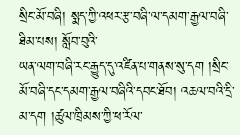སྲིང་མོ་བཞི། སྨད་ཀྱི་འཕར་རྩ་བཞི་ལ་དམག་རྒྱལ་བཞི་ཐིམ་པས། སློབ་བུའི་
ཡན་ལག་བཞི་རང་རྒྱུད་དུ་འཛིན་པ་གནས་སུ་དག །སྲིང་མོ་བཞི་དང་དམག་རྒྱལ་བཞིའི་དབང་ཐོབ། འཆལ་བའི་དྲི་མ་དག །ཚུལ་ཁྲིམས་ཀྱི་ཕ་རོལ་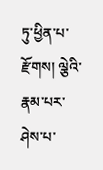ཏུ་ཕྱིན་པ་རྫོགས། ལྕེའི་རྣམ་པར་ཤེས་པ་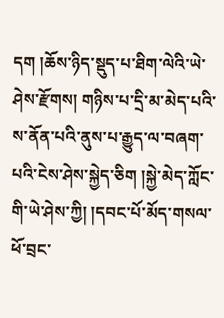དག །ཆོས་ཉིད་སྡུད་པ་ཐིག་ལེའི་ཡེ་ཤེས་རྫོགས། གཉིས་པ་དྲི་མ་མེད་པའི་ས་ནོན་པའི་ནུས་པ་རྒྱུད་ལ་བཞག་པའི་ངེས་ཤེས་སྐྱེད་ཅིག །སྐྱེ་མེད་ཀློང་གི་ཡེ་ཤེས་ཀྱི། །དབང་པོ་མོད་གསལ་ཕོ་བྲང་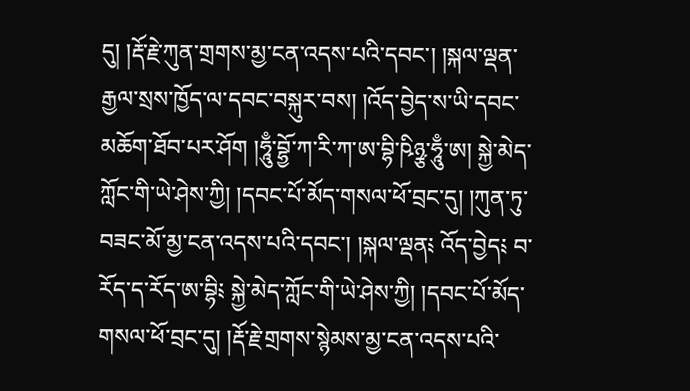དུ། །རྡོ་རྗེ་ཀུན་གྲགས་མྱ་ངན་འདས་པའི་དབང་། །སྐལ་ལྡན་རྒྱལ་སྲས་ཁྱོད་ལ་དབང་བསྐུར་བས། །འོད་བྱེད་ས་ཡི་དབང་མཆོག་ཐོབ་པར་ཤོག །ཧཱུྃ་བྷྱོ་ཀ་རི་ཀ་ཨ་བྷི་ཥིཉྩ་ཧཱུྃ་ཨ། སྐྱེ་མེད་ཀློང་གི་ཡེ་ཤེས་ཀྱི། །དབང་པོ་མོད་གསལ་ཕོ་བྲང་དུ། །ཀུན་ཏུ་བཟང་མོ་མྱ་ངན་འདས་པའི་དབང་། །སྐལ་ལྡན༴ འོད་བྱེད༴ བ་རོད་ད་རོད་ཨ་བྷི༴ སྐྱེ་མེད་ཀློང་གི་ཡེ་ཤེས་ཀྱི། །དབང་པོ་མོད་གསལ་ཕོ་བྲང་དུ། །རྡོ་རྗེ་གྲགས་སྙེམས་མྱ་ངན་འདས་པའི་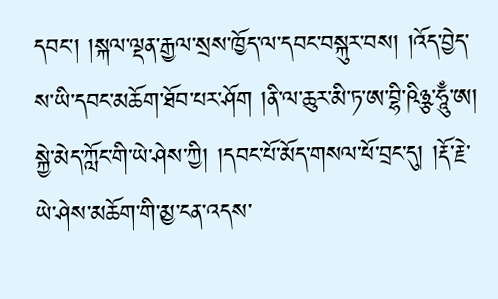དབང་། །སྐལ་ལྡན་རྒྱལ་སྲས་ཁྱོད་ལ་དབང་བསྐུར་བས། །འོད་བྱེད་ས་ཡི་དབང་མཆོག་ཐོབ་པར་ཤོག །ནི་ལ་ཆུར་མི་ཏ་ཨ་བྷི་ཥིཉྩ་ཧཱུྃ་ཨ། སྐྱེ་མེད་ཀློང་གི་ཡེ་ཤེས་ཀྱི། །དབང་པོ་མོད་གསལ་ཕོ་བྲང་དུ། །རྡོ་རྗེ་ཡེ་ཤེས་མཆོག་གི་མྱ་ངན་འདས་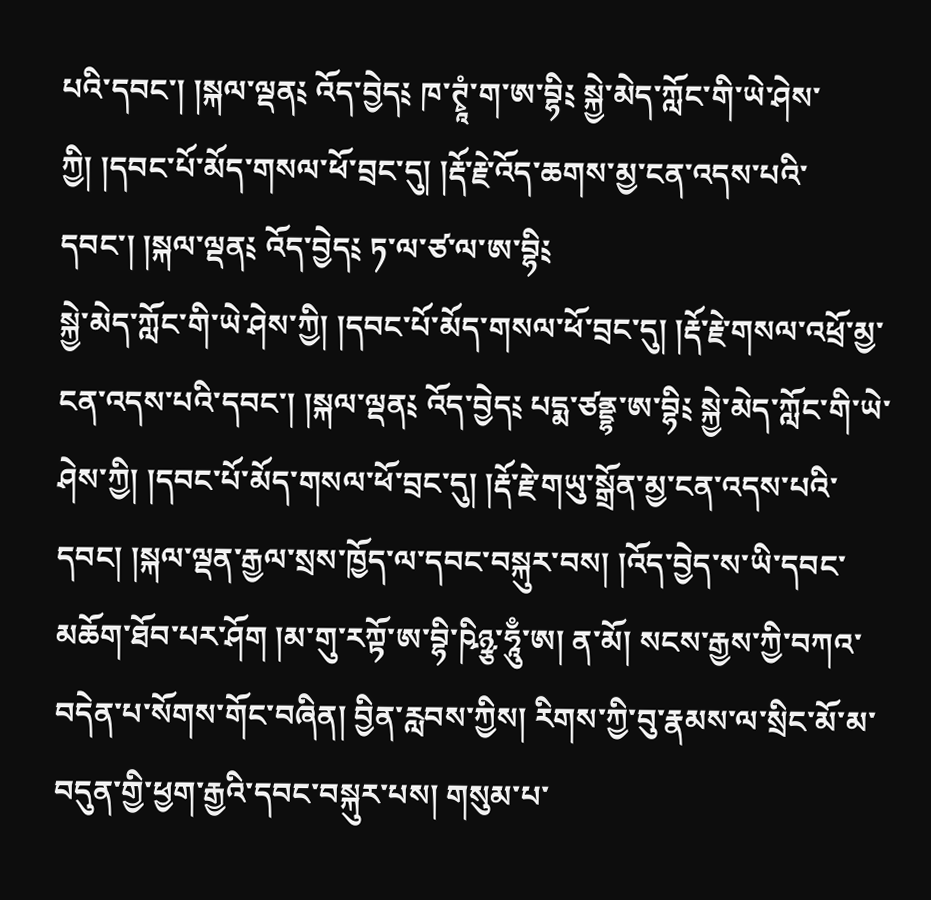པའི་དབང་། །སྐལ་ལྡན༴ འོད་བྱེད༴ ཁ་ཊྭཱཾ་ག་ཨ་བྷི༴ སྐྱེ་མེད་ཀློང་གི་ཡེ་ཤེས་ཀྱི། །དབང་པོ་མོད་གསལ་ཕོ་བྲང་དུ། །རྡོ་རྗེ་འོད་ཆགས་མྱ་ངན་འདས་པའི་དབང་། །སྐལ་ལྡན༴ འོད་བྱེད༴ ཏ་ལ་ཙ་ལ་ཨ་བྷི༴
སྐྱེ་མེད་ཀློང་གི་ཡེ་ཤེས་ཀྱི། །དབང་པོ་མོད་གསལ་ཕོ་བྲང་དུ། །རྡོ་རྗེ་གསལ་འཕྲོ་མྱ་ངན་འདས་པའི་དབང་། །སྐལ་ལྡན༴ འོད་བྱེད༴ པདྨ་ཙནྡྷ་ཨ་བྷི༴ སྐྱེ་མེད་ཀློང་གི་ཡེ་ཤེས་ཀྱི། །དབང་པོ་མོད་གསལ་ཕོ་བྲང་དུ། །རྡོ་རྗེ་གཡུ་སྒྲོན་མྱ་ངན་འདས་པའི་དབང། །སྐལ་ལྡན་རྒྱལ་སྲས་ཁྱོད་ལ་དབང་བསྐུར་བས། །འོད་བྱེད་ས་ཡི་དབང་མཆོག་ཐོབ་པར་ཤོག །མ་གུ་རཀྟོ་ཨ་བྷི་ཥིཉྩ་ཧཱུྃ་ཨ། ན་མོ། སངས་རྒྱས་ཀྱི་བཀའ་བདེན་པ་སོགས་གོང་བཞིན། བྱིན་རླབས་ཀྱིས། རིགས་ཀྱི་བུ་རྣམས་ལ་སྲིང་མོ་མ་བདུན་གྱི་ཕྱག་རྒྱའི་དབང་བསྐུར་པས། གསུམ་པ་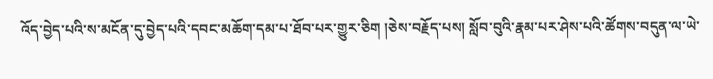འོད་བྱེད་པའི་ས་མངོན་དུ་བྱེད་པའི་དབང་མཆོག་དམ་པ་ཐོབ་པར་གྱུར་ཅིག །ཅེས་བརྗོད་པས། སློབ་བུའི་རྣམ་པར་ཤེས་པའི་ཚོགས་བདུན་ལ་ཡེ་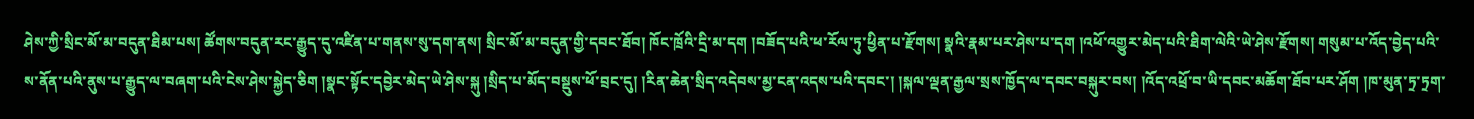ཤེས་ཀྱི་སྲིང་མོ་མ་བདུན་ཐིམ་པས། ཚོགས་བདུན་རང་རྒྱུད་དུ་འཛིན་པ་གནས་སུ་དག་ནས། སྲིང་མོ་མ་བདུན་གྱི་དབང་ཐོབ། ཁོང་ཁྲོའི་དྲི་མ་དག །བཟོད་པའི་ཕ་རོལ་ཏུ་ཕྱིན་པ་རྫོགས། སྣའི་རྣམ་པར་ཤེས་པ་དག །འཕོ་འགྱུར་མེད་པའི་ཐིག་ལེའི་ཡེ་ཤེས་རྫོགས། གསུམ་པ་འོད་བྱེད་པའི་ས་ནོན་པའི་ནུས་པ་རྒྱུད་ལ་བཞག་པའི་ངེས་ཤེས་སྐྱེད་ཅིག །སྣང་སྟོང་དབྱེར་མེད་ཡེ་ཤེས་སྐུ །སྲིད་པ་མོད་བསྡུས་ཕོ་བྲང་དུ། །རིན་ཆེན་སྲིད་འདེབས་མྱ་ངན་འདས་པའི་དབང་། །སྐལ་ལྡན་རྒྱལ་སྲས་ཁྱོད་ལ་དབང་བསྐུར་བས། །འོད་འཕྲོ་བ་ཡི་དབང་མཆོག་ཐོབ་པར་ཤོག །ཁ་མུན་ཏྲ་ཏྲག་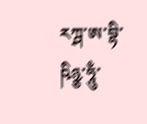རཀྴ་ཨ་བྷི་ཥིཉྩ་ཧཱུྃ་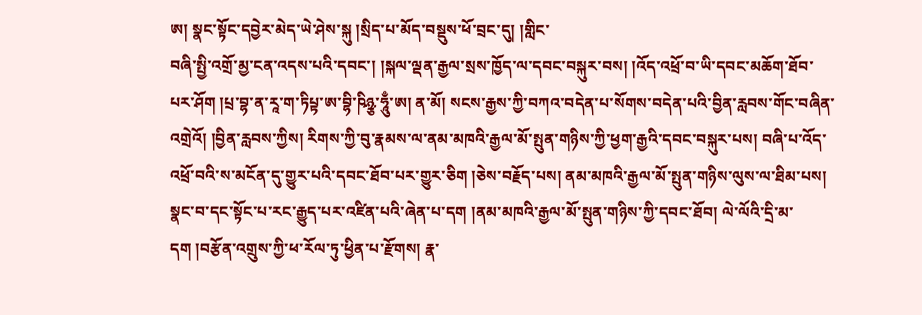ཨ། སྣང་སྟོང་དབྱེར་མེད་ཡེ་ཤེས་སྐུ །སྲིད་པ་མོད་བསྡུས་ཕོ་བྲང་དུ། །གླིང་
བཞི་སྤྱི་འགྲོ་མྱ་ངན་འདས་པའི་དབང་། །སྐལ་ལྡན་རྒྱལ་སྲས་ཁྱོད་ལ་དབང་བསྐུར་བས། །འོད་འཕྲོ་བ་ཡི་དབང་མཆོག་ཐོབ་པར་ཤོག །པྲ་བྷ་ན་རཱ་ག་ཏིཔྟ་ཨ་བྷི་ཥིཉྩ་ཧཱུྃ་ཨ། ན་མོ། སངས་རྒྱས་ཀྱི་བཀའ་བདེན་པ་སོགས་བདེན་པའི་བྱིན་རླབས་གོང་བཞིན་འགྲེའོ། །བྱིན་རླབས་ཀྱིས། རིགས་ཀྱི་བུ་རྣམས་ལ་ནམ་མཁའི་རྒྱལ་མོ་སྤུན་གཉིས་ཀྱི་ཕྱག་རྒྱའི་དབང་བསྐུར་པས། བཞི་པ་འོད་འཕྲོ་བའི་ས་མངོན་དུ་གྱུར་པའི་དབང་ཐོབ་པར་གྱུར་ཅིག །ཅེས་བརྗོད་པས། ནམ་མཁའི་རྒྱལ་མོ་སྤུན་གཉིས་ལུས་ལ་ཐིམ་པས། སྣང་བ་དང་སྟོང་པ་རང་རྒྱུད་པར་འཛིན་པའི་ཞེན་པ་དག །ནམ་མཁའི་རྒྱལ་མོ་སྤུན་གཉིས་ཀྱི་དབང་ཐོབ། ལེ་ལོའི་དྲི་མ་དག །བརྩོན་འགྲུས་ཀྱི་ཕ་རོལ་ཏུ་ཕྱིན་པ་རྫོགས། རྣ་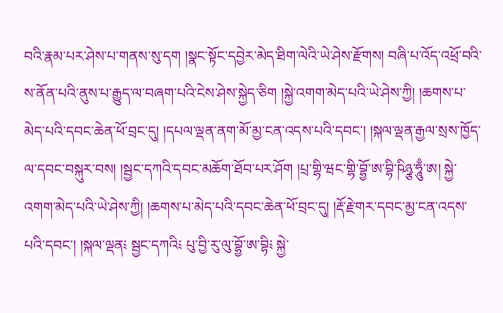བའི་རྣམ་པར་ཤེས་པ་གནས་སུ་དག །སྣང་སྟོང་དབྱེར་མེད་ཐིག་ལེའི་ཡེ་ཤེས་རྫོགས། བཞི་པ་འོད་འཕྲོ་བའི་ས་ནོན་པའི་ནུས་པ་རྒྱུད་ལ་བཞག་པའི་ངེས་ཤེས་སྐྱེད་ཅིག །སྐྱེ་འགག་མེད་པའི་ཡེ་ཤེས་ཀྱི། །ཆགས་པ་མེད་པའི་དབང་ཆེན་ཕོ་བྲང་དུ། །དཔལ་ལྡན་ནག་མོ་མྱ་ངན་འདས་པའི་དབང་། །སྐལ་ལྡན་རྒྱལ་སྲས་ཁྱོད་ལ་དབང་བསྐུར་བས། །སྦྱང་དཀའི་དབང་མཆོག་ཐོབ་པར་ཤོག །པྲ་གྷི་ཝང་གྷི་བྷྱོ་ཨ་བྷི་ཥིཉྩ་ཧཱུྃ་ཨ། སྐྱེ་འགག་མེད་པའི་ཡེ་ཤེས་ཀྱི། །ཆགས་པ་མེད་པའི་དབང་ཆེན་ཕོ་བྲང་དུ། །རྡོ་རྗེ་གར་དབང་མྱ་ངན་འདས་པའི་དབང་། །སྐལ་ལྡན༴ སྦྱང་དཀའི༴ པུ་བྱི་རུ་ལུ་བྷྱོ་ཨ་བྷི༴ སྐྱེ་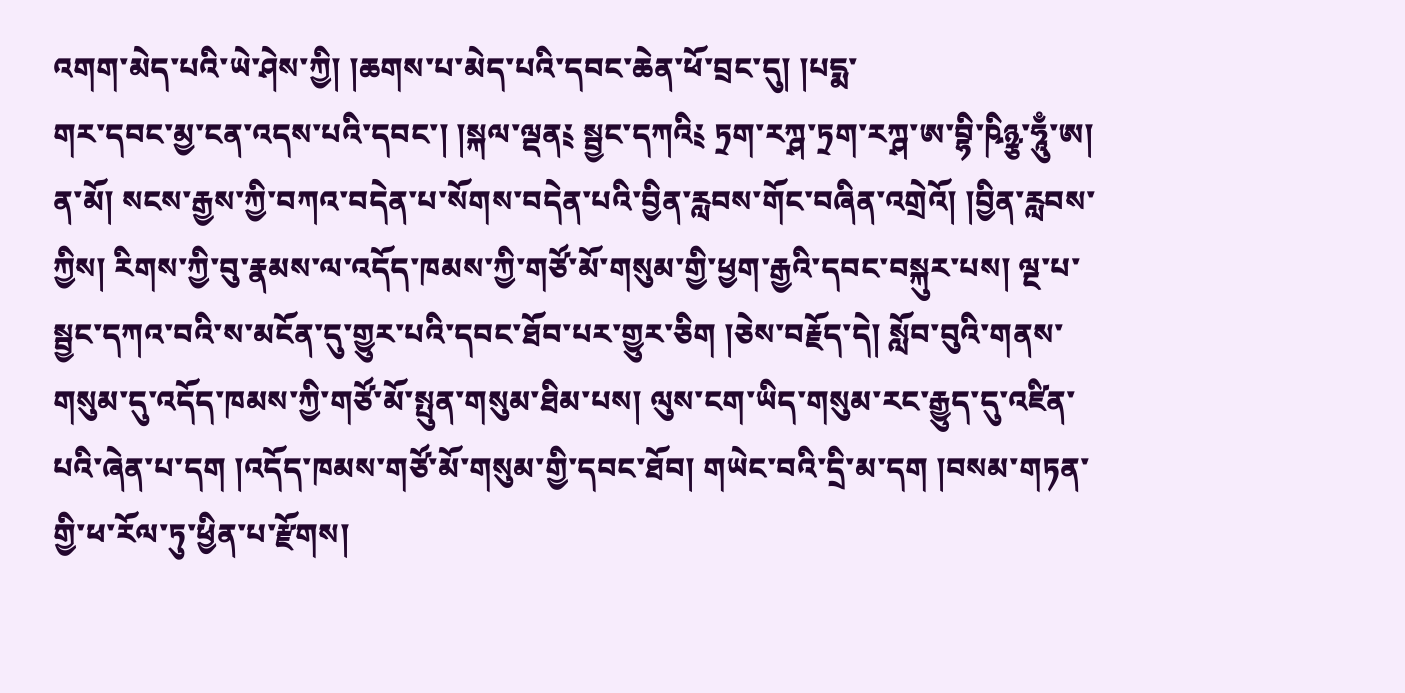འགག་མེད་པའི་ཡེ་ཤེས་ཀྱི། །ཆགས་པ་མེད་པའི་དབང་ཆེན་ཕོ་བྲང་དུ། །པདྨ་
གར་དབང་མྱ་ངན་འདས་པའི་དབང་། །སྐལ་ལྡན༴ སྦྱང་དཀའི༴ ཏྲག་རཀྴ་ཏྲག་རཀྴ་ཨ་བྷི་ཥིཉྩ་ཧཱུྃ་ཨ། ན་མོ། སངས་རྒྱས་ཀྱི་བཀའ་བདེན་པ་སོགས་བདེན་པའི་བྱིན་རླབས་གོང་བཞིན་འགྲེའོ། །བྱིན་རླབས་ཀྱིས། རིགས་ཀྱི་བུ་རྣམས་ལ་འདོད་ཁམས་ཀྱི་གཙོ་མོ་གསུམ་གྱི་ཕྱག་རྒྱའི་དབང་བསྐུར་པས། ལྔ་པ་སྦྱང་དཀའ་བའི་ས་མངོན་དུ་གྱུར་པའི་དབང་ཐོབ་པར་གྱུར་ཅིག །ཅེས་བརྗོད་དེ། སློབ་བུའི་གནས་གསུམ་དུ་འདོད་ཁམས་ཀྱི་གཙོ་མོ་སྤུན་གསུམ་ཐིམ་པས། ལུས་ངག་ཡིད་གསུམ་རང་རྒྱུད་དུ་འཛིན་པའི་ཞེན་པ་དག །འདོད་ཁམས་གཙོ་མོ་གསུམ་གྱི་དབང་ཐོབ། གཡེང་བའི་དྲི་མ་དག །བསམ་གཏན་གྱི་ཕ་རོལ་ཏུ་ཕྱིན་པ་རྫོགས།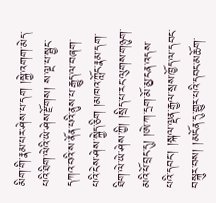མིག་གི་རྣམ་པར་ཤེས་པ་དག །སྐྱེ་འགག་མེད་པའི་ཐིག་ལེའི་ཡེ་ཤེས་རྫོགས། ས་ལྔ་པ་སྦྱང་དཀའ་བའི་ས་ནོན་པའི་ནུས་པ་རྒྱུད་ལ་བཞག་པའི་ངེས་ཤེས་སྐྱེད་ཅིག །མཁའ་ཀློང་རྣམ་དག་ཐིག་ལེ་ཡེ་ཤེས་ཀྱི། །སྲིད་པ་རང་ལུགས་གཉུག་མའི་ཕོ་བྲང་དུ། །ཨེ་ཀ་དྲག་མོ་མྱ་ངན་འདས་པའི་དབང་། །སྐལ་ལྡན་རྒྱལ་སྲས་ཁྱོད་ལ་དབང་བསྐུར་བས། །མངོན་དུ་གྱུར་པའི་དབང་མཆོག་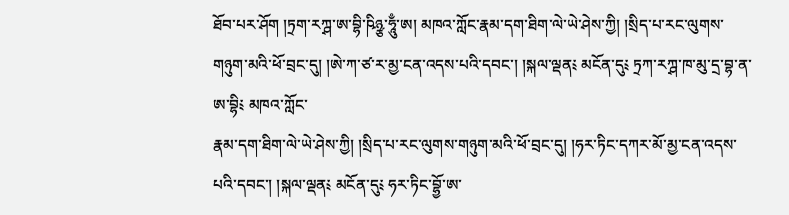ཐོབ་པར་ཤོག །ཏྲག་རཀྴ་ཨ་བྷི་ཥིཉྩ་ཧཱུྃ་ཨ། མཁའ་ཀློང་རྣམ་དག་ཐིག་ལེ་ཡེ་ཤེས་ཀྱི། །སྲིད་པ་རང་ལུགས་གཉུག་མའི་ཕོ་བྲང་དུ། །ཨེ་ཀ་ཙ་ར་མྱ་ངན་འདས་པའི་དབང་། །སྐལ་ལྡན༴ མངོན་དུ༴ ཏྲཀ་རཀྴ་ཁ་མུ་དྲ་བྷ་ན་ཨ་བྷི༴ མཁའ་ཀློང་
རྣམ་དག་ཐིག་ལེ་ཡེ་ཤེས་ཀྱི། །སྲིད་པ་རང་ལུགས་གཉུག་མའི་ཕོ་བྲང་དུ། །ཧར་ཏིང་དཀར་མོ་མྱ་ངན་འདས་པའི་དབང་། །སྐལ་ལྡན༴ མངོན་དུ༴ ཧར་ཏིང་བྷྱོ་ཨ་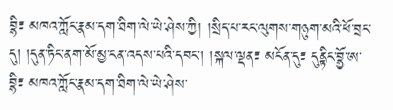བྷི༴ མཁའ་ཀློང་རྣམ་དག་ཐིག་ལེ་ཡེ་ཤེས་ཀྱི། །སྲིད་པ་རང་ལུགས་གཉུག་མའི་ཕོ་བྲང་དུ། །དུན་ཏིང་ནག་མོ་མྱ་ངན་འདས་པའི་དབང་། །སྐལ་ལྡན༴ མངོན་དུ༴ དུནྟིང་བྷྱོ་ཨ་བྷི༴ མཁའ་ཀློང་རྣམ་དག་ཐིག་ལེ་ཡེ་ཤེས་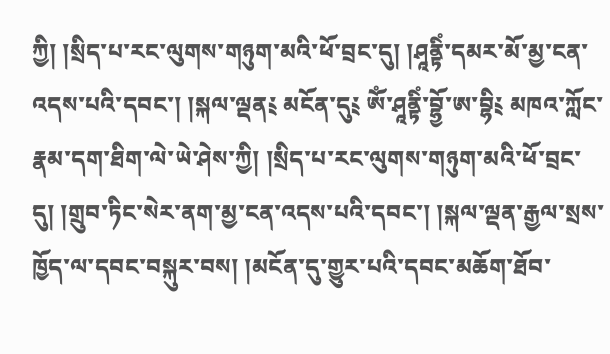ཀྱི། །སྲིད་པ་རང་ལུགས་གཉུག་མའི་ཕོ་བྲང་དུ། །ཤཱནྟིཾ་དམར་མོ་མྱ་ངན་འདས་པའི་དབང་། །སྐལ་ལྡན༴ མངོན་དུ༴ ཨོཾ་ཤཱནྟིཾ་བྷྱོ་ཨ་བྷི༴ མཁའ་ཀློང་རྣམ་དག་ཐིག་ལེ་ཡེ་ཤེས་ཀྱི། །སྲིད་པ་རང་ལུགས་གཉུག་མའི་ཕོ་བྲང་དུ། །གྲུབ་ཏིང་སེར་ནག་མྱ་ངན་འདས་པའི་དབང་། །སྐལ་ལྡན་རྒྱལ་སྲས་ཁྱོད་ལ་དབང་བསྐུར་བས། །མངོན་དུ་གྱུར་པའི་དབང་མཆོག་ཐོབ་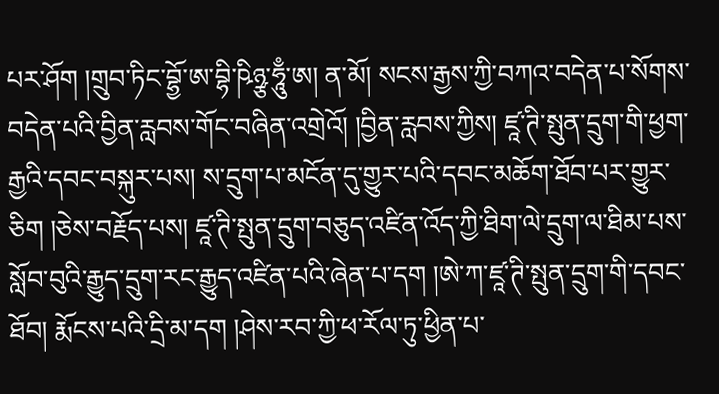པར་ཤོག །གྲུབ་ཏིང་བྷྱོ་ཨ་བྷི་ཥིཉྩ་ཧཱུྃ་ཨ། ན་མོ། སངས་རྒྱས་ཀྱི་བཀའ་བདེན་པ་སོགས་བདེན་པའི་བྱིན་རླབས་གོང་བཞིན་འགྲེའོ། །བྱིན་རླབས་ཀྱིས། ཛཱ་ཊི་སྤུན་དྲུག་གི་ཕྱག་རྒྱའི་དབང་བསྐུར་པས། ས་དྲུག་པ་མངོན་དུ་གྱུར་པའི་དབང་མཆོག་ཐོབ་པར་གྱུར་ཅིག །ཅེས་བརྗོད་པས། ཛཱ་ཊི་སྤུན་དྲུག་བཅུད་འཛིན་འོད་ཀྱི་ཐིག་ལེ་དྲུག་ལ་ཐིམ་པས་སློབ་བུའི་རྒྱུད་དྲུག་རང་རྒྱུད་འཛིན་པའི་ཞེན་པ་དག །ཨེ་ཀ་ཛཱ་ཊི་སྤུན་དྲུག་གི་དབང་ཐོབ། རྨོངས་པའི་དྲི་མ་དག །ཤེས་རབ་ཀྱི་ཕ་རོལ་ཏུ་ཕྱིན་པ་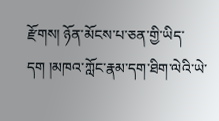རྫོགས། ཉོན་མོངས་པ་ཅན་གྱི་ཡིད་དག །མཁའ་ཀློང་རྣམ་དག་ཐིག་ལེའི་ཡེ་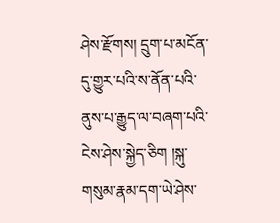ཤེས་རྫོགས། དྲུག་པ་མངོན་དུ་གྱུར་པའི་ས་ནོན་པའི་ནུས་པ་རྒྱུད་ལ་བཞག་པའི་ངེས་ཤེས་སྐྱེད་ཅིག །སྐུ་གསུམ་རྣམ་དག་ཡེ་ཤེས་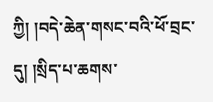ཀྱི། །བདེ་ཆེན་གསང་བའི་ཕོ་བྲང་དུ། །སྲིད་པ་ཆགས་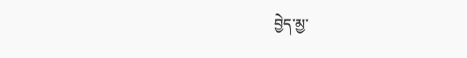བྱེད་མྱ་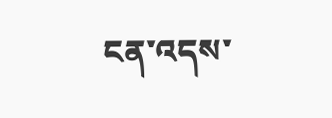ངན་འདས་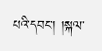པའི་དབང་། །སྐལ་